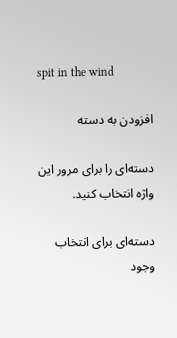spit in the wind

افزودن به دسته

دسته‌ای را برای مرور این واژه انتخاب کنید.

دسته‌ای برای انتخاب وجود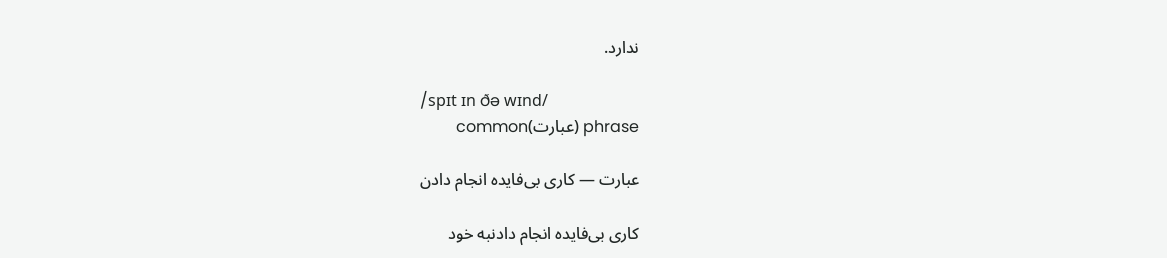ندارد.

/spɪt ɪn ðə wɪnd/
phrase (عبارت)common

عبارت — کاری بی‌فایده انجام دادن

کاری بی‌فایده انجام دادنبه خود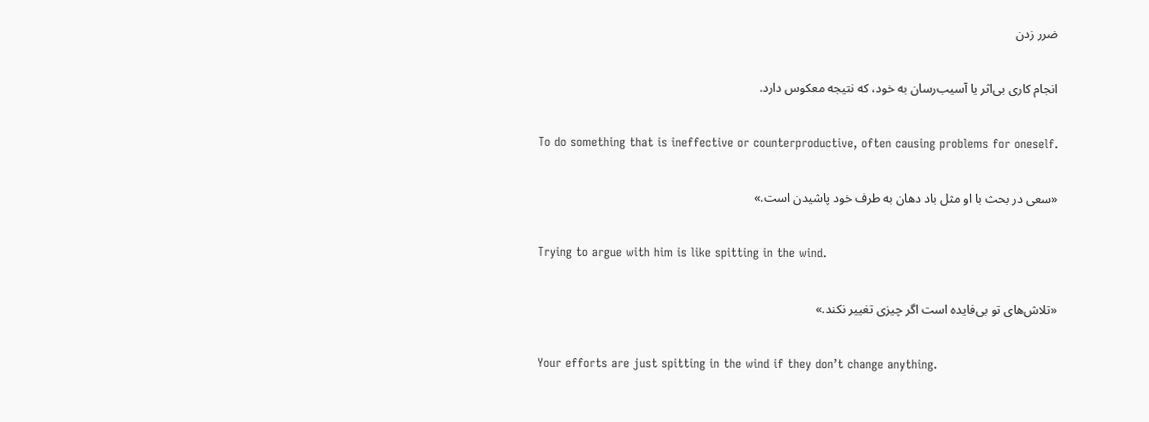ضرر زدن

انجام کاری بی‌اثر یا آسیب‌رسان به خود، که نتیجه معکوس دارد.

To do something that is ineffective or counterproductive, often causing problems for oneself.

«سعی در بحث با او مثل باد دهان به طرف خود پاشیدن است.»

Trying to argue with him is like spitting in the wind.

«تلاش‌های تو بی‌فایده است اگر چیزی تغییر نکند.»

Your efforts are just spitting in the wind if they don’t change anything.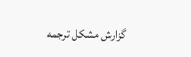گزارش مشکل ترجمه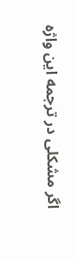اگر مشکلی در ترجمه این واژه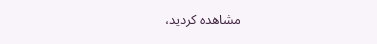مشاهده کردید،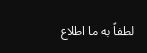لطفاً به ما اطلاع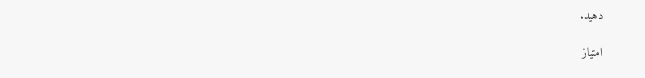دهید.

امتیاز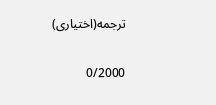ترجمه(اختیاری)

0/2000